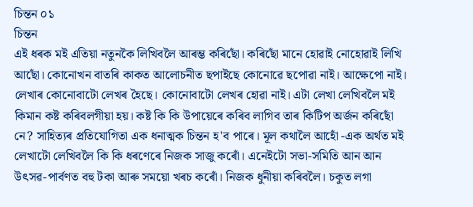চিন্তন ০১
চিন্তন
এই ধৰক মই এতিয়া নতুনকৈ লিখিবলৈ আৰম্ভ কৰিছোঁ। কৰিছোঁ মানে হোৱাই নোহোৱাই লিখি আছোঁ। কোনোখন বাতৰি কাকত আলোচনীত ছপাইছে কোনোৱে ছপোৱা নাই। আক্ষেপো নাই। লেখাৰ কোনোবাটো লেখৰ হৈছে। কোনোবাটো লেখৰ হোৱা নাই। এটা লেখা লেখিবলৈ মই কিমান কষ্ট কৰিবলগীয়া হয়। কষ্ট কি কি উপায়েৰে কৰিব লাগিব তাৰ কিটিপ অৰ্জন কৰিছোঁ নে? সাহিত্যৰ প্ৰতিযোগিতা এক ধনাত্মক চিন্তন হ'ব পাৰে। মূল কথালৈ আহোঁ -এক অৰ্থত মই লেখাটো লেখিবলৈ কি কি ধৰণেৰে নিজক সাজু কৰোঁ। এনেইটো সভা-সমিতি আন আন উৎসৱ-পাৰ্বণত বহু টকা আৰু সময়ো খৰচ কৰোঁ। নিজক ধুনীয়া কৰিবলৈ। চকুত লগা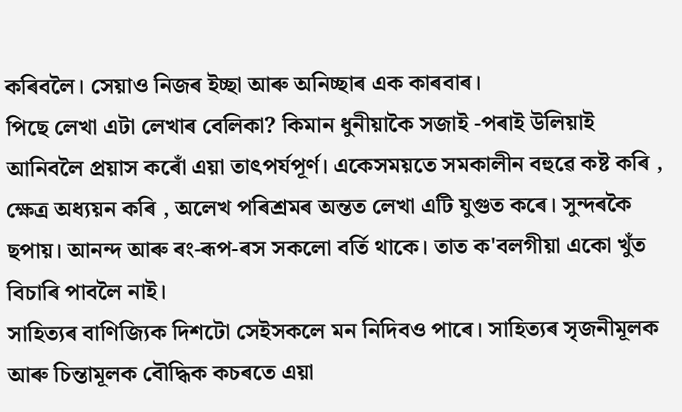কৰিবলৈ। সেয়াও নিজৰ ইচ্ছা আৰু অনিচ্ছাৰ এক কাৰবাৰ।
পিছে লেখা এটা লেখাৰ বেলিকা? কিমান ধুনীয়াকৈ সজাই -পৰাই উলিয়াই আনিবলৈ প্ৰয়াস কৰোঁ এয়া তাৎপৰ্যপূৰ্ণ। একেসময়তে সমকালীন বহুৱে কষ্ট কৰি , ক্ষেত্ৰ অধ্যয়ন কৰি , অলেখ পৰিশ্ৰমৰ অন্তত লেখা এটি যুগুত কৰে। সুন্দৰকৈ ছপায়। আনন্দ আৰু ৰং-ৰূপ-ৰস সকলো বৰ্তি থাকে। তাত ক'বলগীয়া একো খুঁত বিচাৰি পাবলৈ নাই।
সাহিত্যৰ বাণিজ্যিক দিশটো সেইসকলে মন নিদিবও পাৰে। সাহিত্যৰ সৃজনীমূলক আৰু চিন্তামূলক বৌদ্ধিক কচৰতে এয়া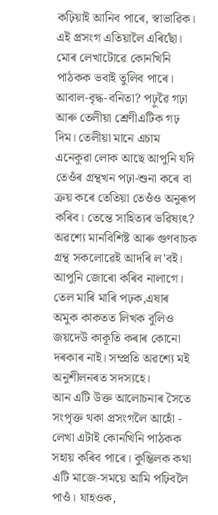কঢ়িয়াই আনিব পাৰে, স্বাভাৱিক।
এই প্ৰসংগ এতিয়ালৈ এৰিছোঁ। মোৰ লেখাটোৱে কোনখিনি পাঠকক ভবাই তুলিব পাৰে। আবাল-বৃদ্ধ-বনিতা? পঢ়ুৱৈ গঢ়া আৰু তেলীয়া শ্ৰেণীএটিক গঢ় দিম। তেলীয়া মানে এচাম এনেকুৱা লোক আছে আপুনি যদি তেওঁৰ গ্ৰন্থখন পঢ়া-শুনা কৰে বা ক্ৰয় কৰে তেতিয়া তেওঁও অনুৰূপ কৰিব। তেন্তে সাহিত্যৰ ভৱিষ্যৎ? অৱশ্যে মানবিশিষ্ট আৰু গুণবাচক গ্ৰন্থ সকলোৱেই আদৰি ল'বই। আপুনি জোৰো কৰিব নালাগে। তেল মাৰি মাৰি পঢ়ক,এষাৰ অমুক কাকতত লিখক বুলিও জয়দেউ কাকূতি কৰাৰ কোনো দৰকাৰ নাই। সম্প্ৰতি অৱশ্যে মই অনুশীলনৰত সদস্যহে।
আন এটি উক্ত আলোচনাৰ সৈতে সংপৃক্ত থকা প্ৰসংগলৈ আহোঁ -
লেখা এটাই কোনখিনি পাঠকক সহায় কৰিব পাৰে। কুম্ভিলক কথা এটি মাজে-সময়ে আমি পঢ়িবলৈ পাওঁ। যাহওক,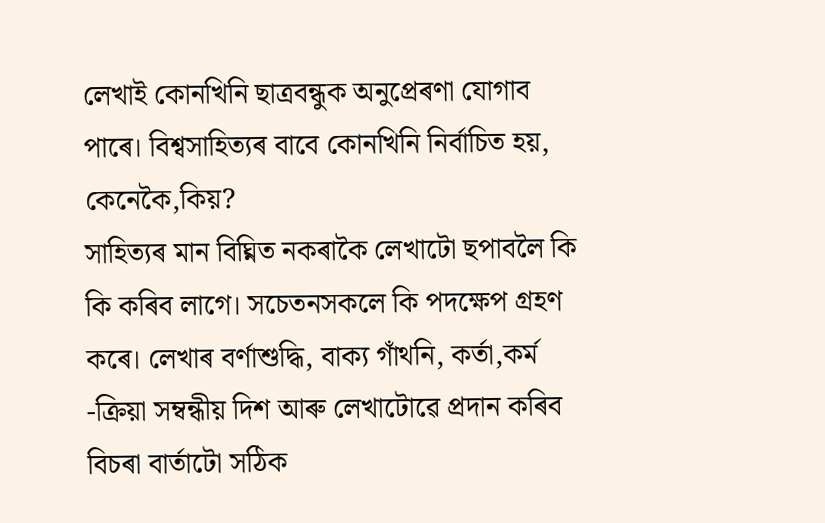লেখাই কোনখিনি ছাত্ৰবন্ধুক অনুপ্ৰেৰণা যোগাব পাৰে। বিশ্বসাহিত্যৰ বাবে কোনখিনি নিৰ্বাচিত হয়, কেনেকৈ,কিয়?
সাহিত্যৰ মান বিঘ্নিত নকৰাকৈ লেখাটো ছপাবলৈ কি কি কৰিব লাগে। সচেতনসকলে কি পদক্ষেপ গ্ৰহণ কৰে। লেখাৰ বৰ্ণাশুদ্ধি, বাক্য গাঁথনি, কৰ্তা,কৰ্ম -ক্ৰিয়া সম্বন্ধীয় দিশ আৰু লেখাটোৱে প্ৰদান কৰিব বিচৰা বাৰ্তাটো সঠিক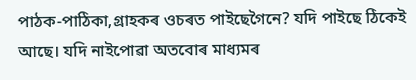পাঠক-পাঠিকা,গ্ৰাহকৰ ওচৰত পাইছেগৈনে? যদি পাইছে ঠিকেই আছে। যদি নাইপোৱা অতবোৰ মাধ্যমৰ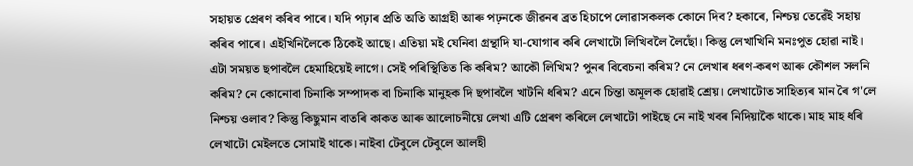সহায়ত প্ৰেৰণ কৰিব পাৰে। যদি পঢ়াৰ প্ৰতি অতি আগ্ৰহী আৰু পঢ়নকে জীৱনৰ ব্ৰত হিচাপে লোৱাসকলক কোনে দিব? হকাৰে, নিশ্চয় তেৱেঁই সহায় কৰিব পাৰে। এইখিনিলৈকে ঠিকেই আছে। এতিয়া মই যেনিবা গ্ৰন্থাদি যা-যোগাৰ কৰি লেখাটো লিখিবলৈ লৈছোঁ। কিন্তু লেখাখিনি মনঃপুত হোৱা নাই। এটা সময়ত ছপাবলৈ হেমাহিয়েই লাগে। সেই পৰিস্থিতিত কি কৰিম? আকৌ লিখিম? পুনৰ বিবেচনা কৰিম? নে লেখাৰ ধৰণ-কৰণ আৰু কৌশল সলনি কৰিম? নে কোনোবা চিনাকি সম্পাদক বা চিনাকি মানুহক দি ছপাবলৈ খাটনি ধৰিম? এনে চিন্তা অমূলক হোৱাই শ্ৰেয়। লেখাটোত সাহিত্যৰ মান ৰৈ গ'লে নিশ্চয় ওলাব? কিন্তু কিছুমান বাতৰি কাকত আৰু আলোচনীয়ে লেখা এটি প্ৰেৰণ কৰিলে লেখাটো পাইছে নে নাই খবৰ নিদিয়াকৈ থাকে। মাহ মাহ ধৰি লেখাটো মেইলতে সোমাই থাকে। নাইবা টেবুলে টেবুলে আলহী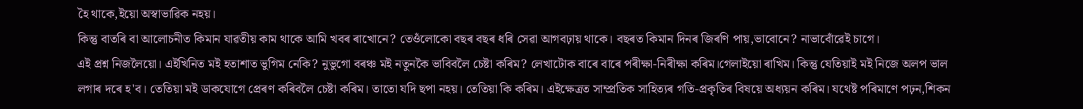হৈ থাকে,ইয়ো অস্বাভাৱিক নহয়।
কিন্তু বাতৰি বা আলোচনীত কিমান যাৱতীয় কাম থাকে আমি খবৰ ৰাখোনে? তেওঁলোকো বছৰ বছৰ ধৰি সেৱা আগবঢ়ায় থাকে। বছৰত কিমান দিনৰ জিৰণি পায়,ভাবোনে? নাভাবোঁৱেই চাগে।
এই প্ৰশ্ন নিজলৈয়ো। এইখিনিত মই হতাশাত ভুগিম নেকি? নুভুগো বৰঞ্চ মই নতুনকৈ ভাবিবলৈ চেষ্টা কৰিম? লেখাটোক বাৰে বাৰে পৰীক্ষা-নিৰীক্ষা কৰিম।গেলাইয়ো ৰাখিম। কিন্তু যেতিয়াই মই নিজে অলপ ভাল লগাৰ দৰে হ'ব। তেতিয়া মই ডাকযোগে প্ৰেৰণ কৰিবলৈ চেষ্টা কৰিম। তাতো যদি ছপা নহয়। তেতিয়া কি কৰিম। এইক্ষেত্ৰত সাম্প্ৰতিক সাহিত্যৰ গতি-প্ৰকৃতিৰ বিষয়ে অধ্যয়ন কৰিম। যথেষ্ট পৰিমাণে পঢ়ন,শিকন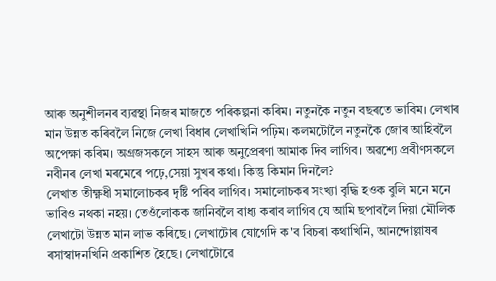আৰু অনুশীলনৰ ব্যৱস্থা নিজৰ মাজতে পৰিকল্পনা কৰিম। নতুনকৈ নতুন বছৰতে ভাবিম। লেখাৰ মান উন্নত কৰিবলৈ নিজে লেখা বিধাৰ লেখাখিনি পঢ়িম। কলমটোলৈ নতুনকৈ জোৰ আহিবলৈ অপেক্ষা কৰিম। অগ্ৰজসকলে সাহস আৰু অনুপ্ৰেৰণা আমাক দিব লাগিব। অৱশ্যে প্ৰবীণসকলে নবীনৰ লেখা মৰমেৰে পঢ়ে,সেয়া সুখৰ কথা। কিন্তু কিমান দিনলৈ?
লেখাত তীক্ষ্ণধী সমালোচকৰ দৃষ্টি পৰিব লাগিব। সমালোচকৰ সংখ্যা বৃদ্ধি হওক বুলি মনে মনে ভাবিও নথকা নহয়। তেওঁলোকক জানিবলৈ বাধ্য কৰাব লাগিব যে আমি ছপাবলৈ দিয়া মৌলিক লেখাটো উন্নত মান লাভ কৰিছে। লেখাটোৰ যোগেদি ক'ব বিচৰা কথাখিনি, আনন্দোল্লাষৰ ৰসাস্বাদনখিনি প্ৰকাশিত হৈছে। লেখাটোৱে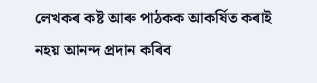লেখকৰ কষ্ট আৰু পাঠকক আকৰ্ষিত কৰাই নহয় আনন্দ প্ৰদান কৰিব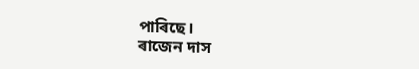পাৰিছে।
ৰাজেন দাস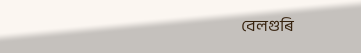বেলগুৰি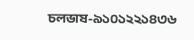চলভাষ-৯১০১২২১৪৩৬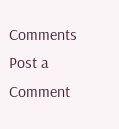Comments
Post a Comment